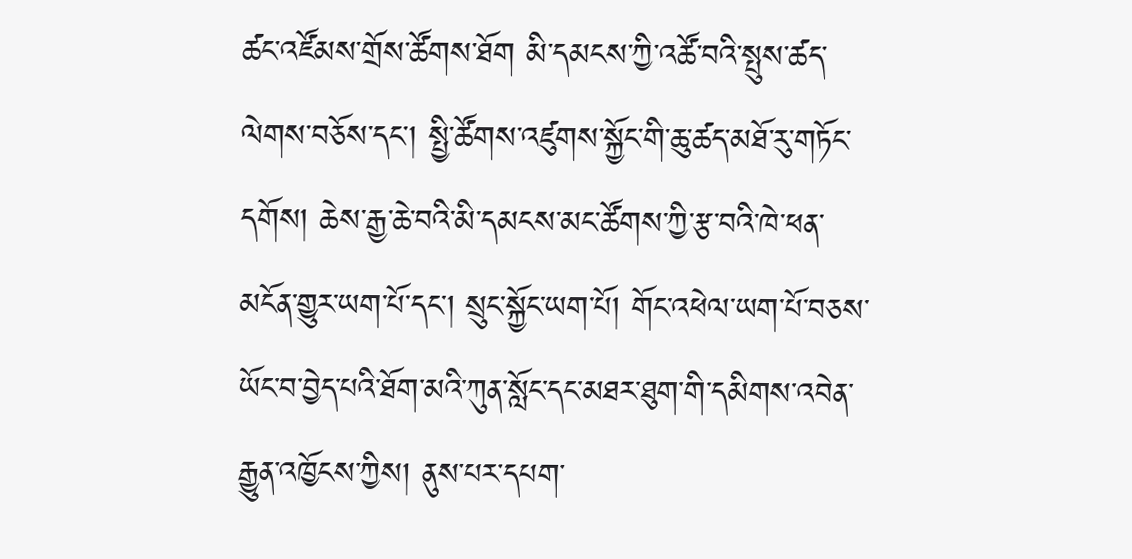ཚང་འཛོམས་གྲོས་ཚོགས་ཐོག མི་དམངས་ཀྱི་འཚོ་བའི་སྤུས་ཚད་ལེགས་བཅོས་དང་། སྤྱི་ཚོགས་འཛུགས་སྐྱོང་གི་ཆུ་ཚད་མཐོ་རུ་གཏོང་དགོས། ཆེས་རྒྱ་ཆེ་བའི་མི་དམངས་མང་ཚོགས་ཀྱི་རྩ་བའི་ཁེ་ཕན་མངོན་གྱུར་ཡག་པོ་དང་། སྲུང་སྐྱོང་ཡག་པོ། གོང་འཕེལ་ཡག་པོ་བཅས་ཡོང་བ་བྱེད་པའི་ཐོག་མའི་ཀུན་སློང་དང་མཐར་ཐུག་གི་དམིགས་འབེན་རྒྱུན་འཁྱོངས་ཀྱིས། ནུས་པར་དཔག་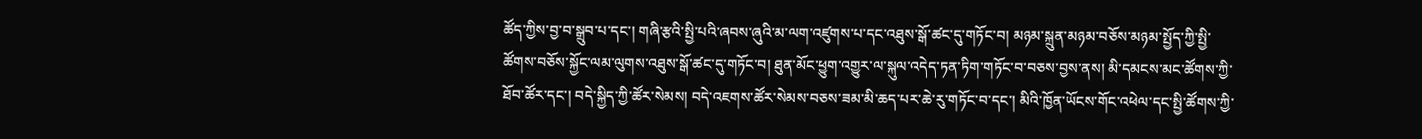ཚོད་ཀྱིས་བྱ་བ་སྒྲུབ་པ་དང་། གཞི་རྩའི་སྤྱི་པའི་ཞབས་ཞུའི་མ་ལག་འཛུགས་པ་དང་འཐུས་སྒོ་ཚང་དུ་གཏོང་བ། མཉམ་སྐྲུན་མཉམ་བཅོས་མཉམ་སྤྱོད་ཀྱི་སྤྱི་ཚོགས་བཅོས་སྐྱོང་ལམ་ལུགས་འཐུས་སྒོ་ཚང་དུ་གཏོང་བ། ཐུན་མོང་ཕྱུག་འགྱུར་ལ་སྐུལ་འདེད་ཏན་ཏིག་གཏོང་བ་བཅས་བྱས་ནས། མི་དམངས་མང་ཚོགས་ཀྱི་ཐོབ་ཚོར་དང་། བདེ་སྐྱིད་ཀྱི་ཚོར་སེམས། བདེ་འཇགས་ཚོར་སེམས་བཅས་ཟམ་མི་ཆད་པར་ཆེ་རུ་གཏོང་བ་དང་། མིའི་ཁྱོན་ཡོངས་གོང་འཕེལ་དང་སྤྱི་ཚོགས་ཀྱི་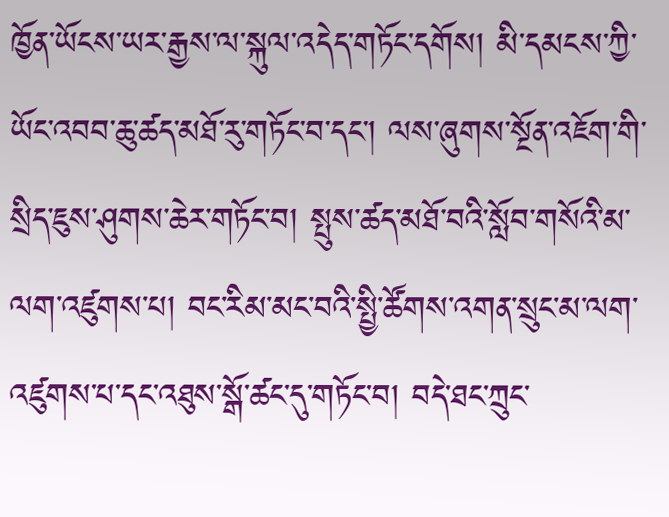ཁྱོན་ཡོངས་ཡར་རྒྱས་ལ་སྐུལ་འདེད་གཏོང་དགོས། མི་དམངས་ཀྱི་ཡོང་འབབ་ཆུ་ཚད་མཐོ་རུ་གཏོང་བ་དང་། ལས་ཞུགས་སྔོན་འཇོག་གི་སྲིད་ཇུས་ཤུགས་ཆེར་གཏོང་བ། སྤུས་ཚད་མཐོ་བའི་སློབ་གསོའི་མ་ལག་འཛུགས་པ། བང་རིམ་མང་བའི་སྤྱི་ཚོགས་འགན་སྲུང་མ་ལག་འཛུགས་པ་དང་འཐུས་སྒོ་ཚང་དུ་གཏོང་བ། བདེ་ཐང་ཀྲུང་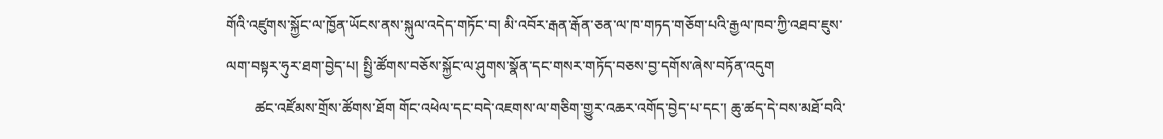གོའི་འཛུགས་སྐྱོང་ལ་ཁྱོན་ཡོངས་ནས་སྐུལ་འདེད་གཏོང་བ། མི་འབོར་རྒན་རྒོན་ཅན་ལ་ཁ་གཏད་གཅོག་པའི་རྒྱལ་ཁབ་ཀྱི་འཐབ་ཇུས་ལག་བསྟར་ཧུར་ཐག་བྱེད་པ། སྤྱི་ཚོགས་བཅོས་སྐྱོང་ལ་ཤུགས་སྣོན་དང་གསར་གཏོད་བཅས་བྱ་དགོས་ཞེས་བཏོན་འདུག
        ཚང་འཛོམས་གྲོས་ཚོགས་ཐོག གོང་འཕེལ་དང་བདེ་འཇགས་ལ་གཅིག་གྱུར་འཆར་འགོད་བྱེད་པ་དང་། ཆུ་ཚད་དེ་བས་མཐོ་བའི་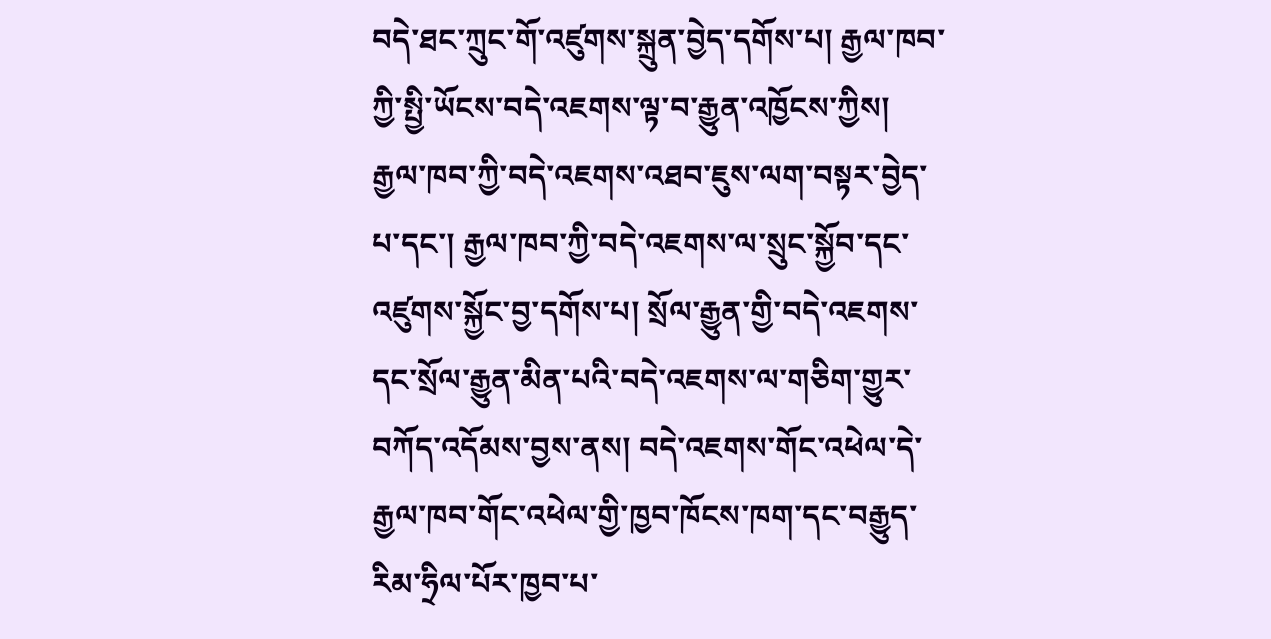བདེ་ཐང་ཀྲུང་གོ་འཛུགས་སྐྲུན་བྱེད་དགོས་པ། རྒྱལ་ཁབ་ཀྱི་སྤྱི་ཡོངས་བདེ་འཇགས་ལྟ་བ་རྒྱུན་འཁྱོངས་ཀྱིས། རྒྱལ་ཁབ་ཀྱི་བདེ་འཇགས་འཐབ་ཇུས་ལག་བསྟར་བྱེད་པ་དང་། རྒྱལ་ཁབ་ཀྱི་བདེ་འཇགས་ལ་སྲུང་སྐྱོབ་དང་འཛུགས་སྐྱོང་བྱ་དགོས་པ། སྲོལ་རྒྱུན་གྱི་བདེ་འཇགས་དང་སྲོལ་རྒྱུན་མིན་པའི་བདེ་འཇགས་ལ་གཅིག་གྱུར་བཀོད་འདོམས་བྱས་ནས། བདེ་འཇགས་གོང་འཕེལ་དེ་རྒྱལ་ཁབ་གོང་འཕེལ་གྱི་ཁྱབ་ཁོངས་ཁག་དང་བརྒྱུད་རིམ་ཧྲིལ་པོར་ཁྱབ་པ་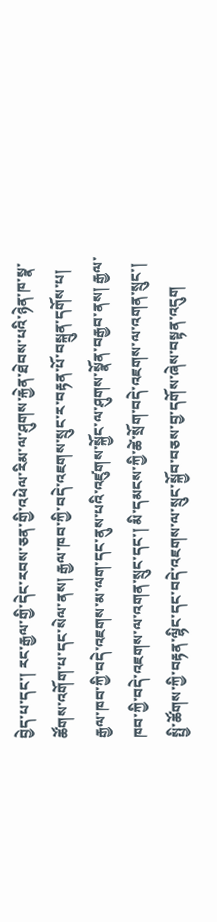བྱེད་པ་དང་། རང་རྒྱལ་གྱི་དེང་རབས་ཅན་གྱི་འཕེལ་རིམ་ལ་ཤུགས་རྐྱེན་ཐེབས་པའི་ཉེན་ཁ་སྣ་ཚོགས་འགོག་པ་དང་སེལ་ནས། རྒྱལ་ཁབ་ཀྱི་བདེ་འཇགས་སྲུང་ར་བརྟན་པོ་བསྐྲུན་དགོས་པ། རྒྱལ་ཁབ་ཀྱི་བདེ་འཇགས་མ་ལག་དང་ནུས་པའི་འཛུགས་སྐྱོང་ལ་ཤུགས་སྣོན་བརྒྱབ་ནས། རྒྱལ་ཁབ་ཀྱི་བདེ་འཇགས་ལ་འགན་སྲུང་དང་། མི་དམངས་ཀྱི་ཚེ་སྲོག་བདེ་འཇགས་ལ་འགན་སྲུང་། སྤྱི་ཚོགས་ཀྱི་བརྟན་ལྷིང་དང་བདེ་འཇགས་ལ་སྲུང་སྐྱོབ་བཅས་བྱ་དགོས་ཞེས་བསྟན་འདུག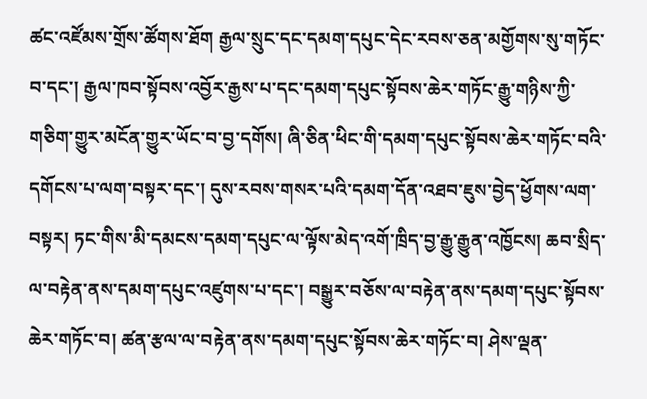ཚང་འཛོམས་གྲོས་ཚོགས་ཐོག རྒྱལ་སྲུང་དང་དམག་དཔུང་དེང་རབས་ཅན་མགྱོགས་སུ་གཏོང་བ་དང་། རྒྱལ་ཁབ་སྟོབས་འབྱོར་རྒྱས་པ་དང་དམག་དཔུང་སྟོབས་ཆེར་གཏོང་རྒྱུ་གཉིས་ཀྱི་གཅིག་གྱུར་མངོན་གྱུར་ཡོང་བ་བྱ་དགོས། ཞི་ཅིན་ཕིང་གི་དམག་དཔུང་སྟོབས་ཆེར་གཏོང་བའི་དགོངས་པ་ལག་བསྟར་དང་། དུས་རབས་གསར་པའི་དམག་དོན་འཐབ་ཇུས་བྱེད་ཕྱོགས་ལག་བསྟར། ཏང་གིས་མི་དམངས་དམག་དཔུང་ལ་ལྟོས་མེད་འགོ་ཁྲིད་བྱ་རྒྱུ་རྒྱུན་འཁྱོངས། ཆབ་སྲིད་ལ་བརྟེན་ནས་དམག་དཔུང་འཛུགས་པ་དང་། བསྒྱུར་བཅོས་ལ་བརྟེན་ནས་དམག་དཔུང་སྟོབས་ཆེར་གཏོང་བ། ཚན་རྩལ་ལ་བརྟེན་ནས་དམག་དཔུང་སྟོབས་ཆེར་གཏོང་བ། ཤེས་ལྡན་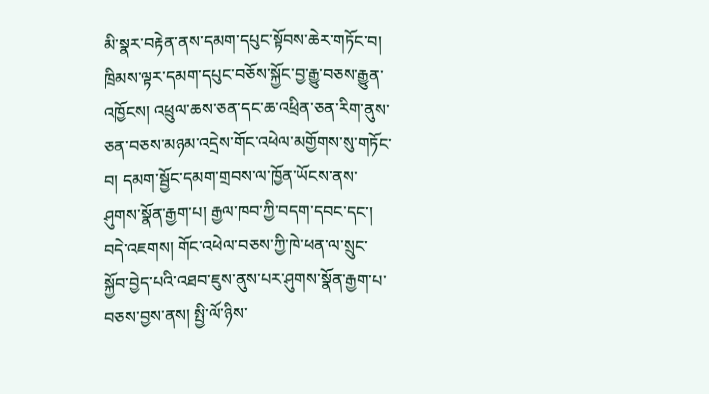མི་སྣར་བརྟེན་ནས་དམག་དཔུང་སྟོབས་ཆེར་གཏོང་བ། ཁྲིམས་ལྟར་དམག་དཔུང་བཅོས་སྐྱོང་བྱ་རྒྱུ་བཅས་རྒྱུན་འཁྱོངས། འཕྲུལ་ཆས་ཅན་དང་ཆ་འཕྲིན་ཅན་རིག་ནུས་ཅན་བཅས་མཉམ་འདྲེས་གོང་འཕེལ་མགྱོགས་སུ་གཏོང་བ། དམག་སྦྱོང་དམག་གྲབས་ལ་ཁྱོན་ཡོངས་ནས་ཤུགས་སྣོན་རྒྱག་པ། རྒྱལ་ཁབ་ཀྱི་བདག་དབང་དང་། བདེ་འཇགས། གོང་འཕེལ་བཅས་ཀྱི་ཁེ་ཕན་ལ་སྲུང་སྐྱོབ་བྱེད་པའི་འཐབ་ཇུས་ནུས་པར་ཤུགས་སྣོན་རྒྱག་པ་བཅས་བྱས་ནས། སྤྱི་ལོ་ཉིས་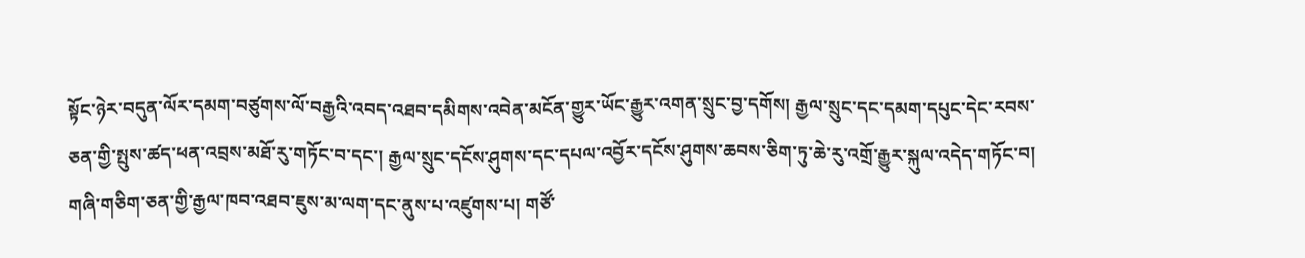སྟོང་ཉེར་བདུན་ལོར་དམག་བཙུགས་ལོ་བརྒྱའི་འབད་འཐབ་དམིགས་འབེན་མངོན་གྱུར་ཡོང་རྒྱུར་འགན་སྲུང་བྱ་དགོས། རྒྱལ་སྲུང་དང་དམག་དཔུང་དེང་རབས་ཅན་གྱི་སྤུས་ཚད་ཕན་འབྲས་མཐོ་རུ་གཏོང་བ་དང་། རྒྱལ་སྲུང་དངོས་ཤུགས་དང་དཔལ་འབྱོར་དངོས་ཤུགས་ཆབས་ཅིག་ཏུ་ཆེ་རུ་འགྲོ་རྒྱུར་སྐུལ་འདེད་གཏོང་བ། གཞི་གཅིག་ཅན་གྱི་རྒྱལ་ཁབ་འཐབ་ཇུས་མ་ལག་དང་ནུས་པ་འཛུགས་པ། གཙོ་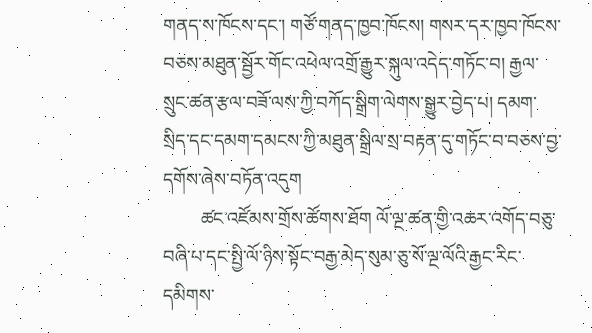གནད་ས་ཁོངས་དང་། གཙོ་གནད་ཁྱབ་ཁོངས། གསར་དར་ཁྱབ་ཁོངས་བཅས་མཐུན་སྦྱོར་གོང་འཕེལ་འགྲོ་རྒྱུར་སྐུལ་འདེད་གཏོང་བ། རྒྱལ་སྲུང་ཚན་རྩལ་བཟོ་ལས་ཀྱི་བཀོད་སྒྲིག་ལེགས་སྒྱུར་བྱེད་པ། དམག་སྲིད་དང་དམག་དམངས་ཀྱི་མཐུན་སྒྲིལ་སྲ་བརྟན་དུ་གཏོང་བ་བཅས་བྱ་དགོས་ཞེས་བཏོན་འདུག
        ཚང་འཛོམས་གྲོས་ཚོགས་ཐོག ལོ་ལྔ་ཚན་གྱི་འཆར་འགོད་བཅུ་བཞི་པ་དང་སྤྱི་ལོ་ཉིས་སྟོང་བརྒྱ་མེད་སུམ་ཅུ་སོ་ལྔ་ལོའི་རྒྱང་རིང་དམིགས་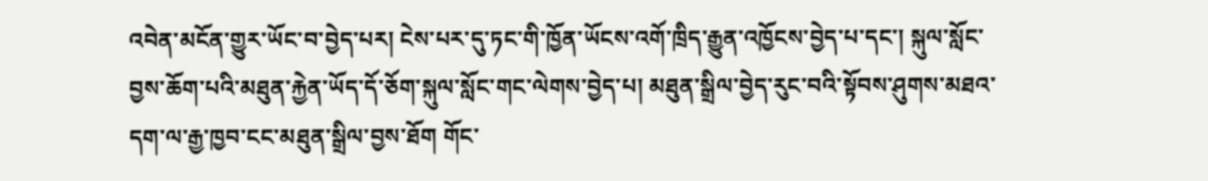འབེན་མངོན་གྱུར་ཡོང་བ་བྱེད་པར། ངེས་པར་དུ་ཏང་གི་ཁྱོན་ཡོངས་འགོ་ཁྲིད་རྒྱུན་འཁྱོངས་བྱེད་པ་དང་། སྐུལ་སློང་བྱས་ཆོག་པའི་མཐུན་རྐྱེན་ཡོད་དོ་ཅོག་སྐུལ་སློང་གང་ལེགས་བྱེད་པ། མཐུན་སྒྲིལ་བྱེད་རུང་བའི་སྟོབས་ཤུགས་མཐའ་དག་ལ་རྒྱ་ཁྱབ་ངང་མཐུན་སྒྲིལ་བྱས་ཐོག གོང་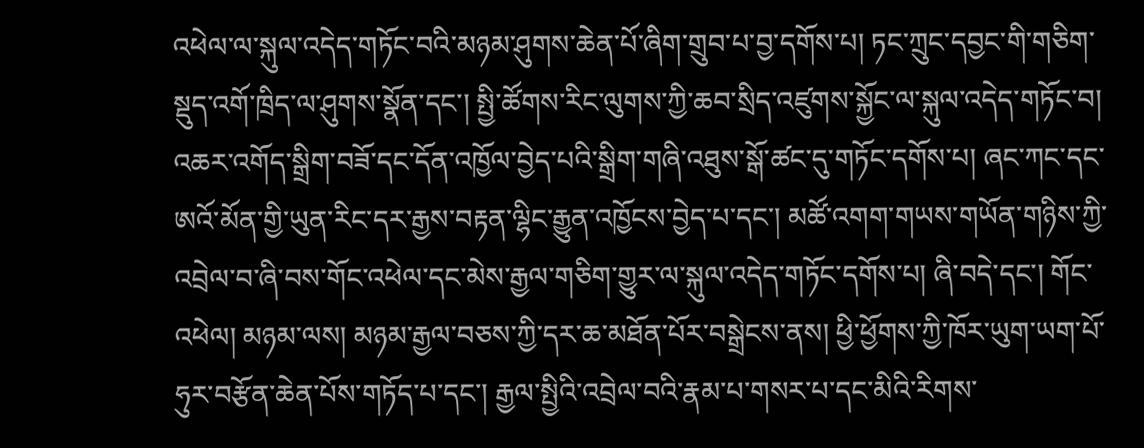འཕེལ་ལ་སྐུལ་འདེད་གཏོང་བའི་མཉམ་ཤུགས་ཆེན་པོ་ཞིག་གྲུབ་པ་བྱ་དགོས་པ། ཏང་ཀྲུང་དབྱང་གི་གཅིག་སྡུད་འགོ་ཁྲིད་ལ་ཤུགས་སྣོན་དང་། སྤྱི་ཚོགས་རིང་ལུགས་ཀྱི་ཆབ་སྲིད་འཛུགས་སྐྱོང་ལ་སྐུལ་འདེད་གཏོང་བ། འཆར་འགོད་སྒྲིག་བཟོ་དང་དོན་འཁྱོལ་བྱེད་པའི་སྒྲིག་གཞི་འཐུས་སྒོ་ཚང་དུ་གཏོང་དགོས་པ། ཞང་ཀང་དང་ཨའོ་མོན་གྱི་ཡུན་རིང་དར་རྒྱས་བརྟན་ལྷིང་རྒྱུན་འཁྱོངས་བྱེད་པ་དང་། མཚོ་འགག་གཡས་གཡོན་གཉིས་ཀྱི་འབྲེལ་བ་ཞི་བས་གོང་འཕེལ་དང་མེས་རྒྱལ་གཅིག་གྱུར་ལ་སྐུལ་འདེད་གཏོང་དགོས་པ། ཞི་བདེ་དང་། གོང་འཕེལ། མཉམ་ལས། མཉམ་རྒྱལ་བཅས་ཀྱི་དར་ཆ་མཐོན་པོར་བསྒྲེངས་ནས། ཕྱི་ཕྱོགས་ཀྱི་ཁོར་ཡུག་ཡག་པོ་ཧུར་བརྩོན་ཆེན་པོས་གཏོད་པ་དང་། རྒྱལ་སྤྱིའི་འབྲེལ་བའི་རྣམ་པ་གསར་པ་དང་མིའི་རིགས་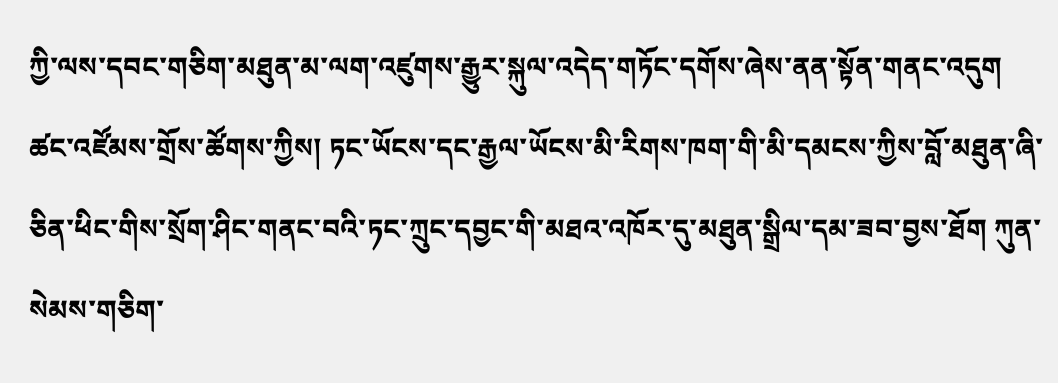ཀྱི་ལས་དབང་གཅིག་མཐུན་མ་ལག་འཛུགས་རྒྱུར་སྐུལ་འདེད་གཏོང་དགོས་ཞེས་ནན་སྟོན་གནང་འདུག
ཚང་འཛོམས་གྲོས་ཚོགས་ཀྱིས། ཏང་ཡོངས་དང་རྒྱལ་ཡོངས་མི་རིགས་ཁག་གི་མི་དམངས་ཀྱིས་བློ་མཐུན་ཞི་ཅིན་ཕིང་གིས་སྲོག་ཤིང་གནང་བའི་ཏང་ཀྲུང་དབྱང་གི་མཐའ་འཁོར་དུ་མཐུན་སྒྲིལ་དམ་ཟབ་བྱས་ཐོག ཀུན་སེམས་གཅིག་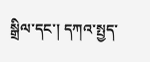སྒྲིལ་དང་། དཀའ་སྤྱད་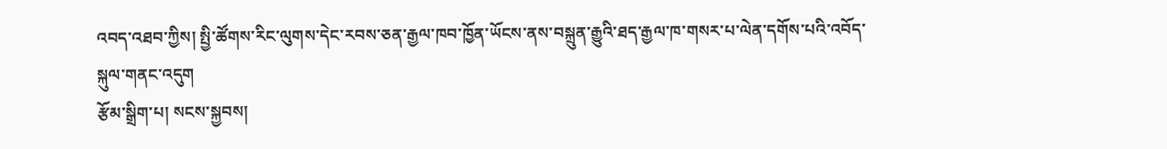འབད་འཐབ་ཀྱིས། སྤྱི་ཚོགས་རིང་ལུགས་དེང་རབས་ཅན་རྒྱལ་ཁབ་ཁྱོན་ཡོངས་ནས་བསྐྲུན་རྒྱུའི་ཐད་རྒྱལ་ཁ་གསར་པ་ལེན་དགོས་པའི་འབོད་སྐུལ་གནང་འདུག
རྩོམ་སྒྲིག་པ། སངས་སྐྱབས།